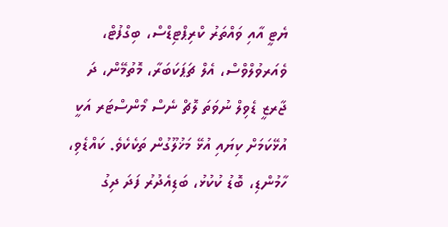ޔެޓީ އާއި ވައްތަރު ކްރިޕްޓިޑްސް، ބިގްފުޓް، ވެއަރވުލްވްސް، އެލް ޗަޕަކަބަރާ، މޮތުމޭން، ދަ ޖާރޒީ ޑެވިލް ނުވަތަ ލޮޗް ނެސް މޯންސްޓަރ އަކީ އުޅޭކަމަށް ކިޔައި އުޅޭ މަޚުލޫގުން ތަކެކެވެ. ކައްޑެވި، ހާމުންޑި، ބޮޑު ކުކުޅު، ބަޑިއެދުރު ފަދަ ދިގު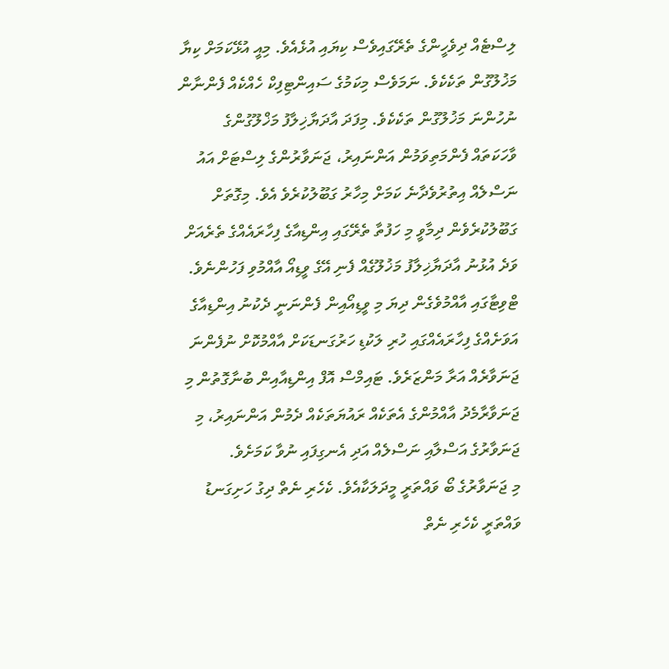ލިސްޓެއް ދިވެހީންގެ ތެރޭގައިވެސް ކިޔައި އުޅެއެވެ. މިއީ އުޅޭކަމަށް ކިޔާ މަޚުލޫގުން ތަކެކެވެ. ނަމަވެސް މިކަމުގެ ސައިންޓިފިކް ހެއްކެއް ފެންނާން ނުހުންނަ މަޚުލޫގުން ތަކެކެވެ. މިފަދަ އާދަޔާޚިލާފު މަޚްލޫގުންގެ ވާހަކަތައް ފެންމަތިވަމުން އަންނައިރު، ޖަނަވާރުންގެ ލިސްޓަށް އައު ނަސްލެއް އިތުރުވެދާނެ ކަމަށް މިހާރު ގަބޫލުކުރެވެ އެވެ. މިގޮތަށް ގަބޫލުކުރެވެން ދިމާވީ މި ހަފުތާ ތެރޭގައި އިންޑިއާގެ ފިހާރައެއްގެ ތެރެއަށް ވަދެ އުޅުނު އާދަޔާޚިލާފު މަޚުލޫގެއް ފެނި އޭގެ ވީޑިއޯ އާއްމުވި ފަހުންނެވެ.
ޓްވިޓާގައި އާއްމުވެގެން ދިޔަ މި ވީޑިއޯއިން ފެންނަނީ ދެކުނު އިންޑިއާގެ އަވަށެއްގެ ފިހާރައެއްގައި ހުރި ލަކުޑި ހަރުގަނޑަކަށް އާއްމުކޮށް ނުފެންނަ ޖަނަވާރެއް އަރާ މަންޒަރެވެ. ޓައިމްސް އޮފް އިންޑިއާއިން ބުނާގޮތުން މި ޖަނަވާރާމެދު އާއްމުންގެ އެތަކެއް ރައުޔަތަކެއް ދެމުން އަންނައިރު، މި ޖަނަވާރުގެ އަސްލާއި ނަސްލެއް އަދި އެނގިފައި ނުވާ ކަމަށެވެ.
މި ޖަނަވާރުގެ ބޯ ވައްތަރީ މީދަލަކާއެވެ. ކެހެރި ނެތް ދިގު ހަށިގަނޑު ވައްތަރީ ކެހެރި ނެތް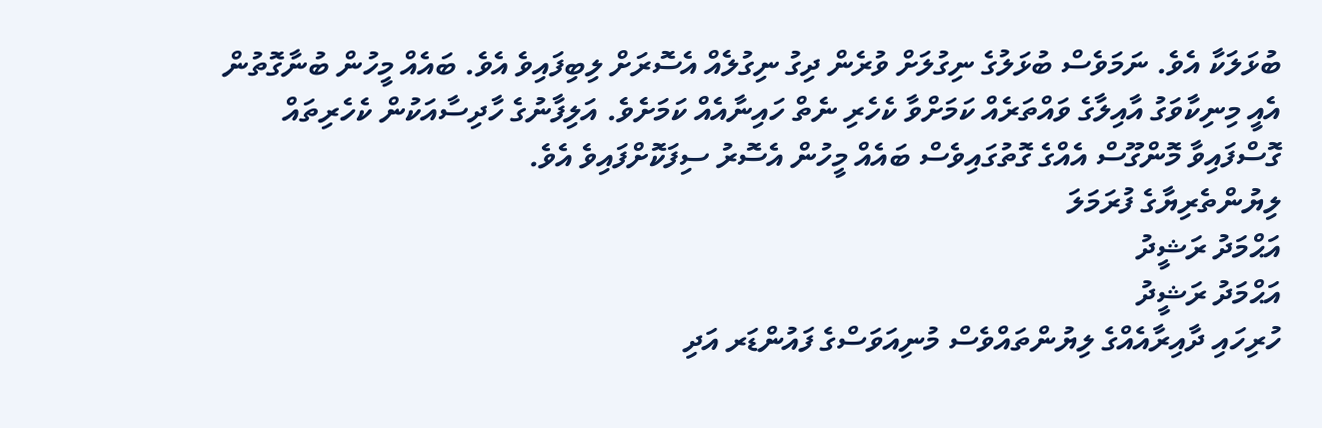ބުޅަލަކާ އެވެ. ނަމަވެސް ބުޅަލުގެ ނިގުލަށް ވުރެން ދިގު ނިގުލެއް އެސޮރަށް ލިބިފައިވެ އެވެ. ބައެއް މީހުން ބުނާގޮތުން އެއީ މިނިކާވަގު އާއިލާގެ ވައްތަރެއް ކަމަށްވާ ކެހެރި ނެތް ހައިނާއެއް ކަމަށެވެ. އަލިފާނުގެ ހާދިސާއަކުން ކެހެރިތައް ގޮސްފައިވާ މޮންގޫސް އެއްގެ ގޮތުގައިވެސް ބައެއް މީހުން އެސޮރު ސިފަކޮށްފައިވެ އެވެ.
ލިޔުންތެރިޔާގެ ފުރަމަލަ
އަޙްމަދު ރަޝީދު
އަޙްމަދު ރަޝީދު
ހުރިހައި ދާއިރާއެއްގެ ލިޔުންތައްވެސް މުނިއަވަސްގެ ފައުންޑަރ އަދި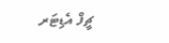ޗީފް އެޑިޓަރ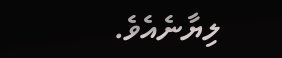ލިޔާނެއެވެ.